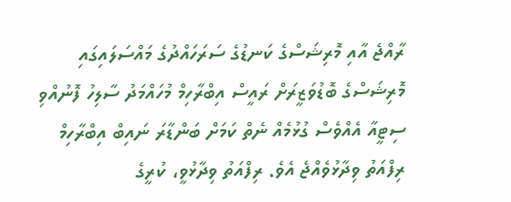ރާއްޖެ އާއި މޮރިޝަސްގެ ކަނޑުގެ ސަރަހައްދުގެ މައްސަލައިގައި މޮރިޝަސްގެ ބޮޑުވަޒީރަށް ރައީސް އިބްރާހިމް މުހައްމަދު ސާލިހު ފޮނުއްވި ސިޓީއާ އެއްވެސް ގުޅުމެއް ނެތް ކަމަށް ބަންޑާރަ ނައިބް އިބްރާހިމް ރިފްއަތު ވިދާޅުވެއްޖެ އެވެ. ރިފްއަތު ވިދާޅުވީ، ކުރީގެ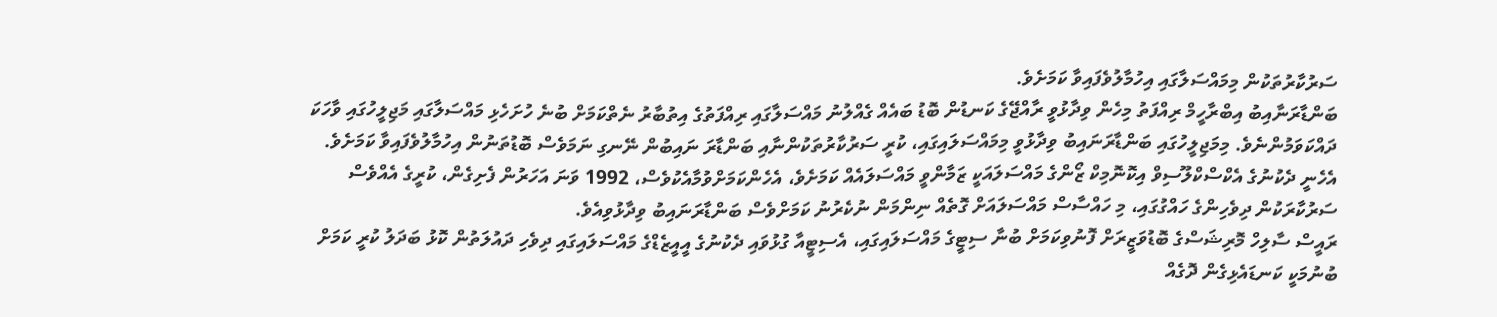ސަރުކާރުތަކުން މިމައްސަލާގައި އިހުމާލުވެފައިވާ ކަމަށެވެ.
ބަންޑާރަނާއިބު އިބްރާހީމް ރިއްފަތު މިހެން ވިދާޅުވީ ރާއްޖޭގެ ކަނޑުން ބޮޑު ބައެއް ގެއްލުނު މައްސަލާގައި ރިއްފަތުގެ އިތުބާރު ނެތްކަމަށް ބުނެ ހުށަހެޅި މައްސަލާގައި މަޖިލީހުގައި ވާހަކަ ދައްކަވަމުންނެވެ. މިމަޖިލީހުގައި ބަންޑާރަނައިބު ވިދާޅުވީ މިމައްސަލައިގައި، ކުރީ ސަރުކާރުތަކުންނާއި ބަންޑާރަ ނައިބުން ނޭނގި ނަމަވެސް ބޮޑުތަނުން އިހުމާލުވެފައިވާ ކަމަށެވެ. އެހެނީ ދެކުނުގެ އެކްސްކްލޫސިވް އިކޮނޮމިކް ޒޯންގެ މައްސަލައަކީ ޒަމާންވީ މައްސަލައެއް ކަމަށެވެ، އެހެންކަމަށްވުމާއެކުވެސް، 1992 ވަނަ އަހަރުން ފެށިގެން، ކުރީގެ އެއްވެސް ސަރުކާރަކުން ދިވެހިންގެ ހައްގުގައި، މި ހައްސާސް މައްސަލައަށް ގޮތެއް ނިންމަން ނުކެރުނު ކަމަށްވެސް ބަންޑާރަނައިބު ވިދާޅުވިއެވެ.
ރައީސް ސާލިހް މޮރިޝަސްގެ ބޮޑުވަޒީރަށް ފޮނުވިކަމަށް ބުނާ ސިޓީގެ މައްސަލައިގައި، އެސިޓީއާ ގުޅުވައި ދެކުނުގެ އީއީޒެޑްގެ މައްސަލައިގައި ދިވެހި ދައުލަތުން ކޮޅު ބަދަލު ކުރީ ކަމަށް ބުނުމަކީ ކަނޑައެޅިގެން ދޮގެއް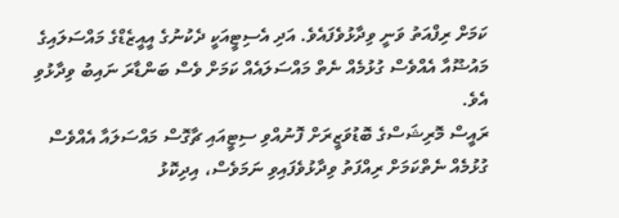ކަމަށް ރިފްއަތު ވަނީ ވިދާޅުވެފައެވެ. އަދި އެސިޓީއަކީ ދެކުނުގެ އީއީޒެޑްގެ މައްސަލައިގެ މައުޟޫއާ އެއްވެސް ގުޅުމެއް ނެތް މައްސަލައެއް ކަމަށް ވެސް ބަންޑާރަ ނައިބު ވިދާޅުވި އެވެ.
ރައީސް މޮރިޝަސްގެ ބޮޑުވަޒީރަށް ފޮނުއްވި ސިޓީއައި ޗާގޮސް މައްސަލައާ އެއްވެސް ގުޅުމެއް ނެތްކަމަށް ރިއްފަތު ވިދާޅުވެފައިވި ނަމަވެސް، އިދިކޮޅު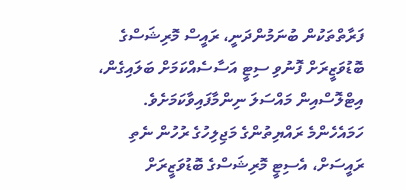ފަރާތްތަކުން ބުނަމުންދަނީ، ރައީސް މޮރިޝަސްގެ ބޮޑުވަޒީރަށް ފޮނުވި ސިޓީ އަސާސެއްކަމަށް ބަލައިގެން، އިޓްލޮސްއިން މައްސަލަ ނިންމާފައިވާކަމަށެވެ. ހަމައެހެންމެ ރައްޔިތުންގެ މަޖިލިހުގެ ރުހުން ނެތި ރައީސަށް، އެސިޓީ މޮރިޝަސްގެ ބޮޑުވަޒީރަށް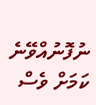ނުފޮނުއްވޭނެ ކަމަށް ވެސް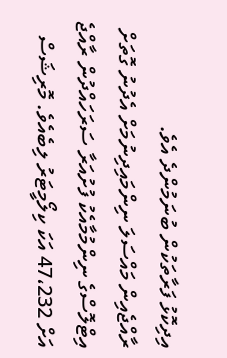އިދިކޮޅު ފަރާތަކުން ބުނަމުންދެ އެވެ.
ރާއްޖެއިން މައްސަލަ ނިންމައިދިނުމަށް އެދުނު ގޮތަށް އިޓްލޮސްގެ ނިންމުމާއެކު ފުށުއަރާ ސަރަހައްދުން ރާއްޖެ އަށް 47،232 އަކަ ކިލޯމީޓަރު ލިބެއެވެ. މޮރިޝަސް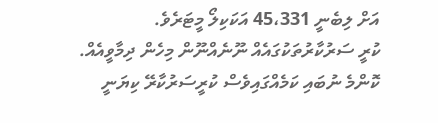އަށް ލިބެނީ 45،331 އަކަކިލޯ މީޓަރެވެ.
ކުރީ ސަރުކާރުތަކުގައެއް ނޫނެއްނޫން މިހެން ދިމާވީއެއް. ކޮންމެ ނުބައި ކަމެއްގައިވެސް ކުރީސަރުކާރޭ ކިޔަނީ